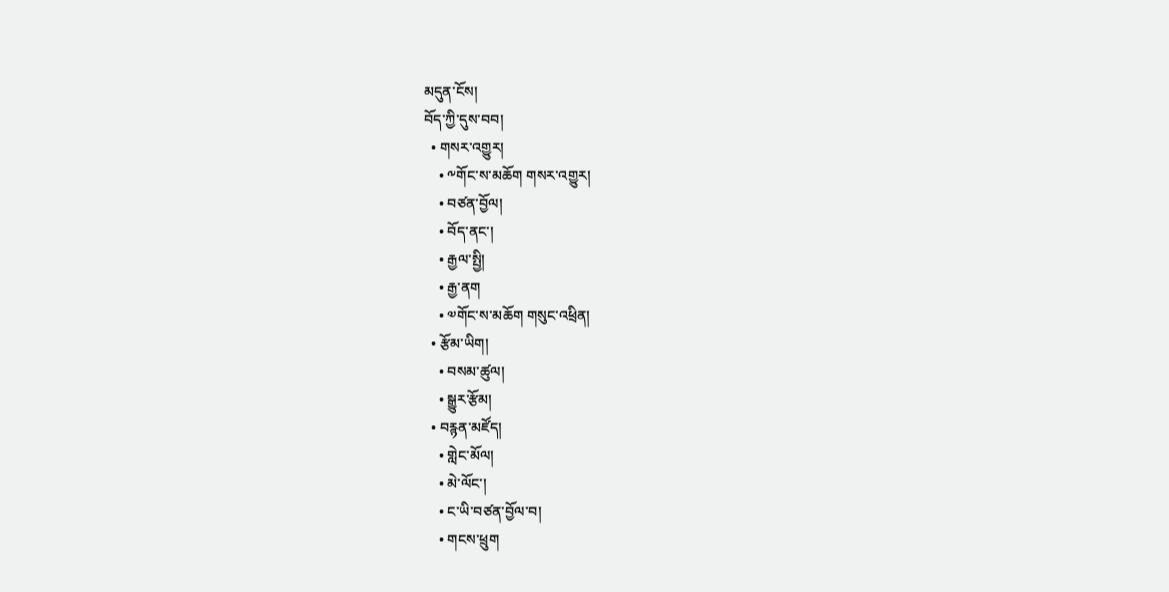མདུན་ངོས།
བོད་ཀྱི་དུས་བབ།
  • གསར་འགྱུར།
    • ༸གོང་ས་མཆོག གསར་འགྱུར།
    • བཙན་བྱོལ།
    • བོད་ནང་།
    • རྒྱལ་སྤྱི།
    • རྒྱ་ནག
    • ༧གོང་ས་མཆོག གསུང་འཕྲིན།
  • རྩོམ་ཡིག།
    • བསམ་ཚུལ།
    • སྒྱུར་རྩོམ།
  • བརྙན་མཛོད།
    • གླེང་མོལ།
    • མེ་ལོང་།
    • ང་ཡི་བཙན་བྱོལ་བ།
    • གངས་ཕྲུག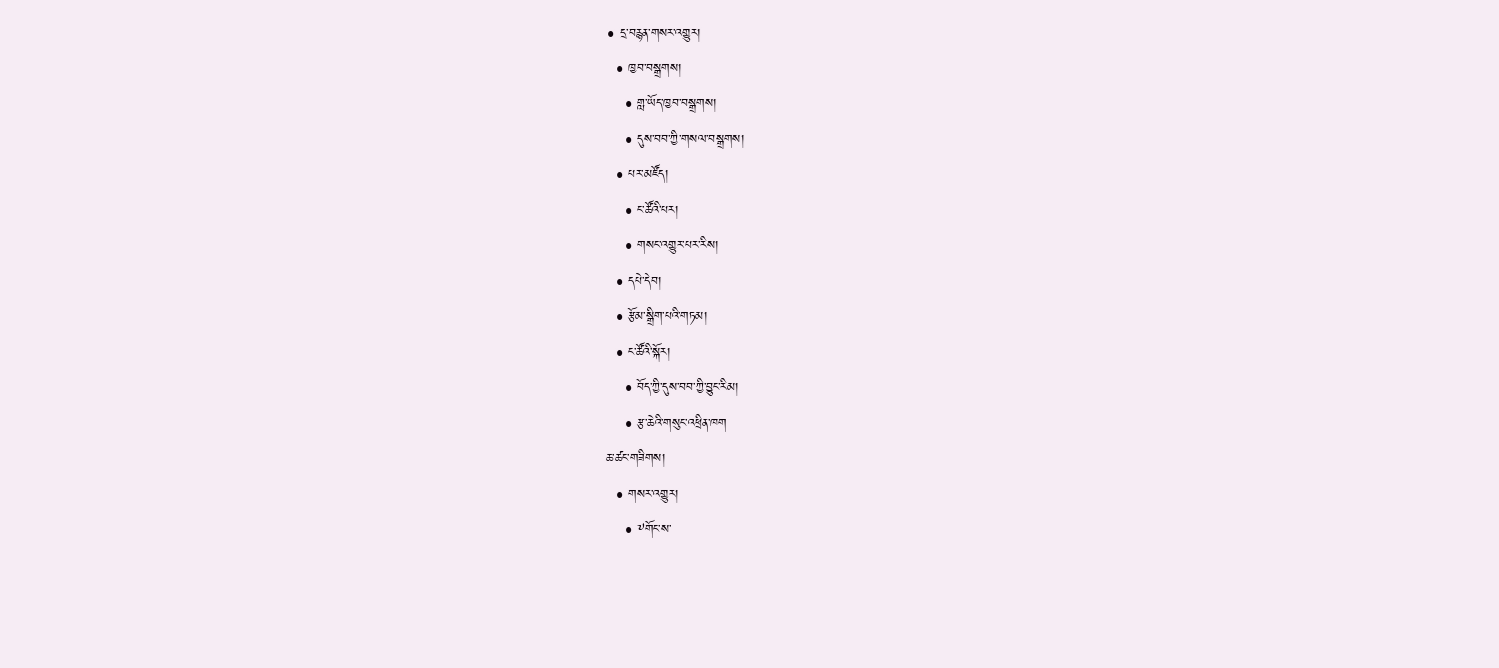• དྲ་བརྙན་གསར་འགྱུར།
  • ཁྱབ་བསྒྲགས།
    • གླ་ཡོད་ཁྱབ་བསྒྲགས།
    • དུས་བབ་ཀྱི་གསལ་བསྒྲགས།
  • པར་མཛོད།
    • ང་ཚོའི་པར།
    • གསང་འགྱུར་པར་རིས།
  • དཔེ་དེབ།
  • རྩོམ་སྒྲིག་པའི་གཏམ།
  • ང་ཚོའི་སྐོར།
    • བོད་ཀྱི་དུས་བབ་ཀྱི་བྱུང་རིམ།
    • རྩ་ཆེའི་གསུང་འཕྲིན་ཁག
ཆ་ཚང་གཟིགས།
  • གསར་འགྱུར།
    • ༸གོང་ས་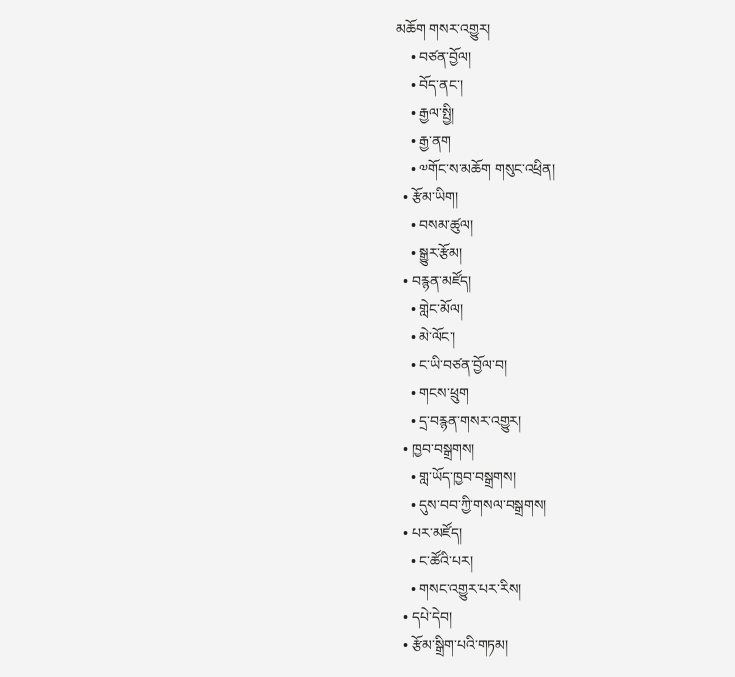མཆོག གསར་འགྱུར།
    • བཙན་བྱོལ།
    • བོད་ནང་།
    • རྒྱལ་སྤྱི།
    • རྒྱ་ནག
    • ༧གོང་ས་མཆོག གསུང་འཕྲིན།
  • རྩོམ་ཡིག།
    • བསམ་ཚུལ།
    • སྒྱུར་རྩོམ།
  • བརྙན་མཛོད།
    • གླེང་མོལ།
    • མེ་ལོང་།
    • ང་ཡི་བཙན་བྱོལ་བ།
    • གངས་ཕྲུག
    • དྲ་བརྙན་གསར་འགྱུར།
  • ཁྱབ་བསྒྲགས།
    • གླ་ཡོད་ཁྱབ་བསྒྲགས།
    • དུས་བབ་ཀྱི་གསལ་བསྒྲགས།
  • པར་མཛོད།
    • ང་ཚོའི་པར།
    • གསང་འགྱུར་པར་རིས།
  • དཔེ་དེབ།
  • རྩོམ་སྒྲིག་པའི་གཏམ།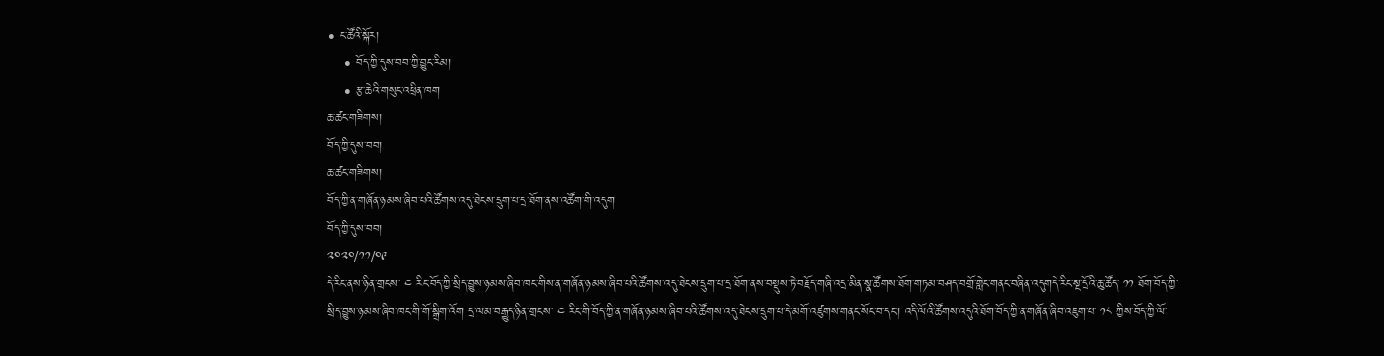• ང་ཚོའི་སྐོར།
    • བོད་ཀྱི་དུས་བབ་ཀྱི་བྱུང་རིམ།
    • རྩ་ཆེའི་གསུང་འཕྲིན་ཁག
ཆ་ཚང་གཟིགས།
བོད་ཀྱི་དུས་བབ།
ཆ་ཚང་གཟིགས།
བོད་ཀྱི་ན་གཞོན་ཉམས་ཞིབ་པའི་ཚོགས་འདུ་ཐེངས་དྲུག་པ་དྲ་ཐོག་ནས་འཚོག་གི་འདུག
བོད་ཀྱི་དུས་བབ།
༢༠༢༠/༡༡/༠༩
དེ་རིང་ནས་ཉིན་གྲངས་ ༤ རིང་བོད་ཀྱི་སྲིད་བྱུས་ཉམས་ཞིབ་ཁང་གིས་ན་གཞོན་ཉམས་ཞིབ་པའི་ཚོགས་འདུ་ཐེངས་དྲུག་པ་དྲ་ཐོག་ནས་བསྡུས་ཏེ་བརྗོད་གཞི་འདྲ་མིན་སྣ་ཚོགས་ཐོག་གཏམ་བཤད་བགྲོ་གླེང་གནང་བཞིན་འདུགདེ་རིང་སྔ་དྲོའི་ཆུ་ཚོད་ ༡༡ ཐོག་བོད་ཀྱི་སྲིད་བྱུས་ཉམས་ཞིབ་ཁང་གི་གོ་སྒྲིག་འོག དྲ་ལམ་བརྒྱུད་ཉིན་གྲངས་ ༤ རིང་གི་བོད་ཀྱི་ན་གཞོན་ཉམས་ཞིབ་པའི་ཚོགས་འདུ་ཐེངས་དྲུག་པ་དེ་མགོ་འཛུགས་གནང་སོང་བ་དང་། འདི་ལོའི་ཚོགས་འདུའི་ཐོག་བོད་ཀྱི་ན་གཞོན་ཞིབ་འཇུག་པ་ ༡༨ ཀྱིས་བོད་ཀྱི་ལོ་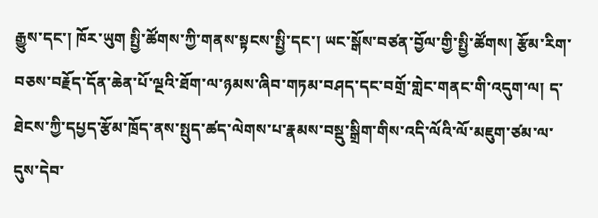རྒྱུས་དང་། ཁོར་ཡུག སྤྱི་ཚོགས་ཀྱི་གནས་སྟངས་སྤྱི་དང་། ཡང་སྒོས་བཙན་བྱོལ་གྱི་སྤྱི་ཚོགས། རྩོམ་རིག་བཅས་བརྗོད་དོན་ཆེན་པོ་ལྔའི་ཐོག་ལ་ཉམས་ཞིབ་གཏམ་བཤད་དང་བགྲོ་གླེང་གནང་གི་འདུག་ལ། ད་ཐེངས་ཀྱི་དཔྱད་རྩོམ་ཁྲོད་ནས་སྤུད་ཚད་ལེགས་པ་རྣམས་བསྡུ་སྒྲིག་གིས་འདི་ལོའི་ལོ་མཇུག་ཙམ་ལ་དུས་དེབ་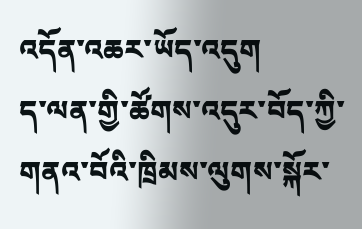འདོན་འཆར་ཡོད་འདུག
ད་ལན་གྱི་ཚོགས་འདུར་བོད་ཀྱི་གནའ་བོའི་ཁྲིམས་ལུགས་སྐོར་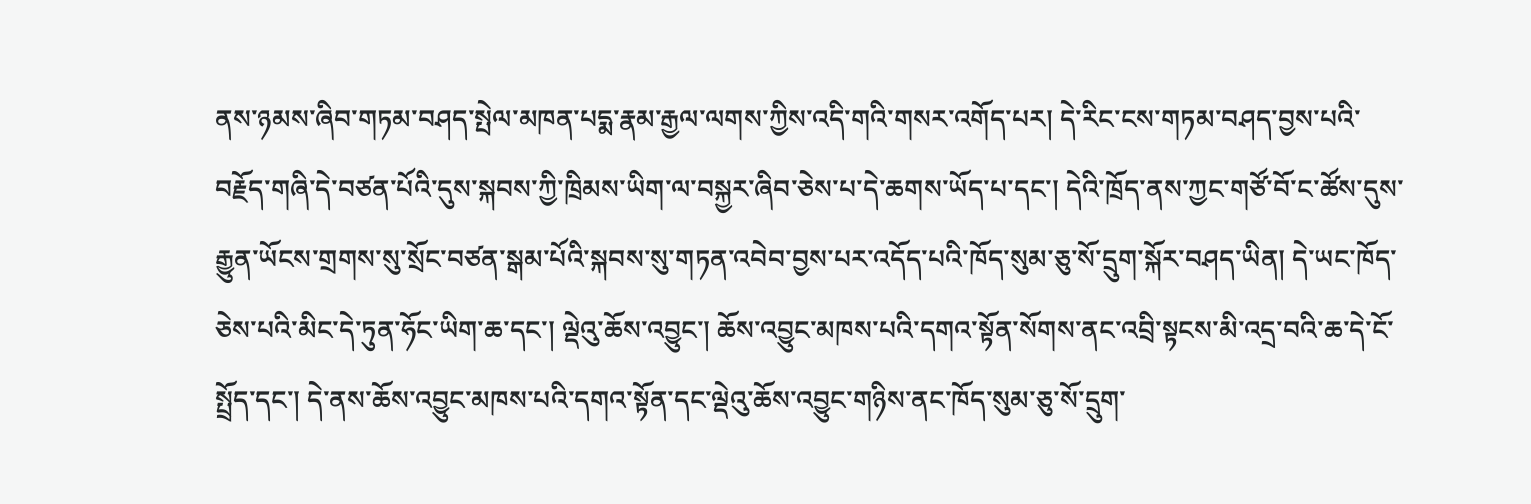ནས་ཉམས་ཞིབ་གཏམ་བཤད་སྤེལ་མཁན་པདྨ་རྣམ་རྒྱལ་ལགས་ཀྱིས་འདི་གའི་གསར་འགོད་པར། དེ་རིང་ངས་གཏམ་བཤད་བྱས་པའི་བརྗོད་གཞི་དེ་བཙན་པོའི་དུས་སྐབས་ཀྱི་ཁྲིམས་ཡིག་ལ་བསྐྱར་ཞིབ་ཅེས་པ་དེ་ཆགས་ཡོད་པ་དང་། དེའི་ཁྲོད་ནས་ཀྱང་གཙོ་བོ་ང་ཚོས་དུས་རྒྱུན་ཡོངས་གྲགས་སུ་སྲོང་བཙན་སྒམ་པོའི་སྐབས་སུ་གཏན་འབེབ་བྱས་པར་འདོད་པའི་ཁོད་སུམ་ཅུ་སོ་དྲུག་སྐོར་བཤད་ཡིན། དེ་ཡང་ཁོད་ཅེས་པའི་མིང་དེ་ཏུན་ཧོང་ཡིག་ཆ་དང་། ལྡེའུ་ཆོས་འབྱུང་། ཆོས་འབྱུང་མཁས་པའི་དགའ་སྟོན་སོགས་ནང་འབྲི་སྟངས་མི་འདྲ་བའི་ཆ་དེ་ངོ་སྤྲོད་དང་། དེ་ནས་ཆོས་འབྱུང་མཁས་པའི་དགའ་སྟོན་དང་ལྡེའུ་ཆོས་འབྱུང་གཉིས་ནང་ཁོད་སུམ་ཅུ་སོ་དྲུག་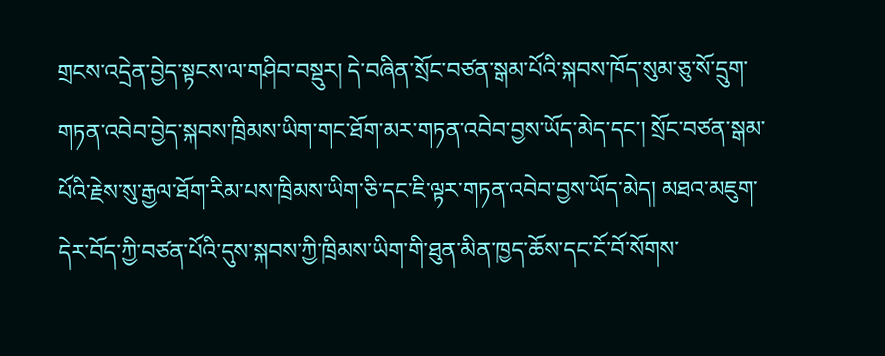གྲངས་འདྲེན་བྱེད་སྟངས་ལ་གཤིབ་བསྡུར། དེ་བཞིན་སྲོང་བཙན་སྒམ་པོའི་སྐབས་ཁོད་སུམ་ཅུ་སོ་དྲུག་གཏན་འབེབ་བྱེད་སྐབས་ཁྲིམས་ཡིག་གང་ཐོག་མར་གཏན་འབེབ་བྱས་ཡོད་མེད་དང་། སྲོང་བཙན་སྒམ་པོའི་རྗེས་སུ་རྒྱལ་ཐོག་རིམ་པས་ཁྲིམས་ཡིག་ཅི་དང་ཇི་ལྟར་གཏན་འབེབ་བྱས་ཡོད་མེད། མཐའ་མཇུག་དེར་བོད་ཀྱི་བཙན་པོའི་དུས་སྐབས་ཀྱི་ཁྲིམས་ཡིག་གི་ཐུན་མིན་ཁྱད་ཆོས་དང་ངོ་བོ་སོགས་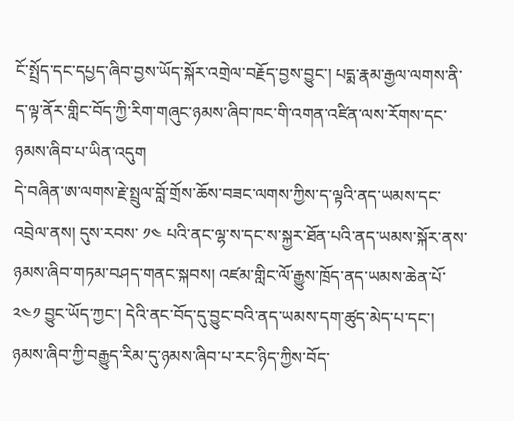ངོ་སྤྲོད་དང་དཔྱད་ཞིབ་བྱས་ཡོད་སྐོར་འགྲེལ་བརྗོད་བྱས་བྱུང་། པདྨ་རྣམ་རྒྱལ་ལགས་ནི་ད་ལྟ་ནོར་གླིང་བོད་ཀྱི་རིག་གཞུང་ཉམས་ཞིབ་ཁང་གི་འགན་འཛིན་ལས་རོགས་དང་ཉམས་ཞིབ་པ་ཡིན་འདུག
དེ་བཞིན་ཨ་ལགས་རྗེ་སྤྲུལ་བློ་གྲོས་ཆོས་བཟང་ལགས་ཀྱིས་ད་ལྟའི་ནད་ཡམས་དང་འབྲེལ་ནས། དུས་རབས་ ༡༤ པའི་ནང་ལྷ་ས་དང་ས་སྐྱར་ཐོན་པའི་ནད་ཡམས་སྐོར་ནས་ཉམས་ཞིབ་གཏམ་བཤད་གནང་སྐབས། འཛམ་གླིང་ལོ་རྒྱུས་ཁྲོད་ནད་ཡམས་ཆེན་པོ་ ༢༤༡ བྱུང་ཡོད་ཀྱང་། དེའི་ནང་བོད་དུ་བྱུང་བའི་ནད་ཡམས་དག་ཚུད་མེད་པ་དང་། ཉམས་ཞིབ་ཀྱི་བརྒྱུད་རིམ་དུ་ཉམས་ཞིབ་པ་རང་ཉིད་ཀྱིས་བོད་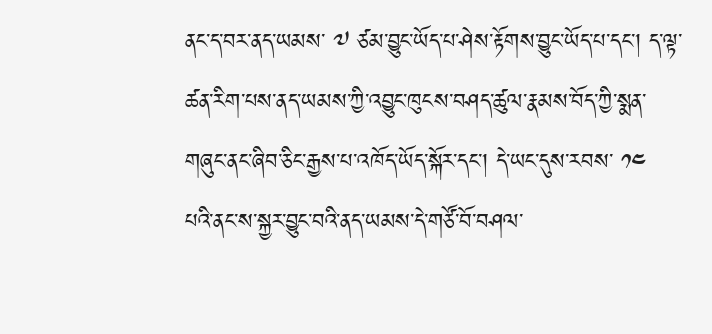ནང་ད་བར་ནད་ཡམས་ ༧ ཙམ་བྱུང་ཡོད་པ་ཤེས་རྟོགས་བྱུང་ཡོད་པ་དང་། ད་ལྟ་ཚན་རིག་པས་ནད་ཡམས་ཀྱི་འབྱུང་ཁུངས་བཤད་ཚུལ་རྣམས་བོད་ཀྱི་སྨན་གཞུང་ནང་ཞིབ་ཅིང་རྒྱས་པ་འཁོད་ཡོད་སྐོར་དང་། དེ་ཡང་དུས་རབས་ ༡༤ པའི་ནང་ས་སྐྱར་བྱུང་བའི་ནད་ཡམས་དེ་གཙོ་བོ་བཤལ་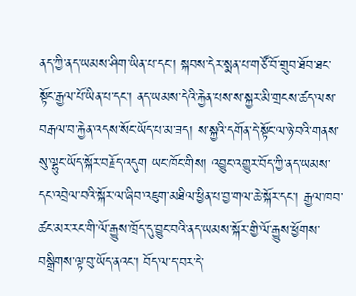ནད་ཀྱི་ནད་ཡམས་ཤིག་ཡིན་པ་དང་། སྐབས་དེར་སྨན་པ་གཙོ་བོ་གྲུབ་ཐོབ་ཐང་སྟོང་རྒྱལ་པོ་ཡིན་པ་དང་། ནད་ཡམས་དེའི་རྐྱེན་པས་ས་སྐྱར་མི་གྲངས་ཚད་ལས་བརྒལ་བ་རྐྱེན་འདས་སོང་ཡོད་པ་མ་ཟད། ས་སྐྱའི་དགོན་དེ་སྟོང་ལ་ཉེ་བའི་གནས་སུ་ལྷུང་ཡོད་སྐོར་བརྗོད་འདུག ཡང་ཁོང་གིས། འབྱུང་འགྱུར་བོད་ཀྱི་ནད་ཡམས་དང་འབྲེལ་བའི་སྐོར་ལ་ཞིབ་འཇུག་མཐིལ་ཕྱིན་པ་བྱ་གལ་ཆེ་སྐོར་དང་། རྒྱལ་ཁབ་ཚང་མར་རང་གི་ལོ་རྒྱུས་ཁྲོད་དུ་བྱུང་བའི་ནད་ཡམས་སྐོར་གྱི་ལོ་རྒྱུས་ཕྱོགས་བསྒྲིགས་ལྟ་བུ་ཡོད་ནའང་། བོད་ལ་ད་བར་དེ་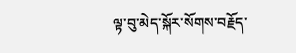ལྟ་བུ་མེད་སྐོར་སོགས་བརྗོད་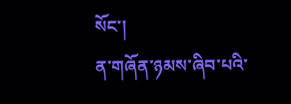སོང་།
ན་གཞོན་ཉམས་ཞིབ་པའི་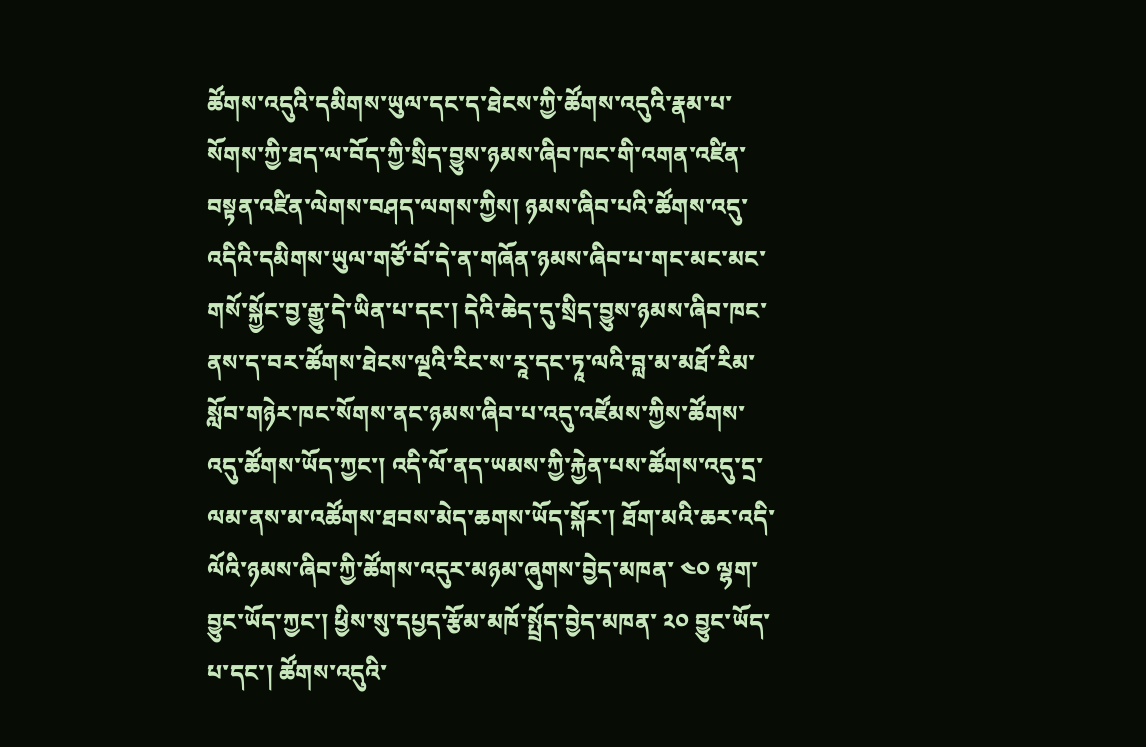ཚོགས་འདུའི་དམིགས་ཡུལ་དང་ད་ཐེངས་ཀྱི་ཚོགས་འདུའི་རྣམ་པ་སོགས་ཀྱི་ཐད་ལ་བོད་ཀྱི་སྲིད་བྱུས་ཉམས་ཞིབ་ཁང་གི་འགན་འཛིན་བསྟན་འཛིན་ལེགས་བཤད་ལགས་ཀྱིས། ཉམས་ཞིབ་པའི་ཚོགས་འདུ་འདིའི་དམིགས་ཡུལ་གཙོ་བོ་དེ་ན་གཞོན་ཉམས་ཞིབ་པ་གང་མང་མང་གསོ་སྐྱོང་བྱ་རྒྱུ་དེ་ཡིན་པ་དང་། དེའི་ཆེད་དུ་སྲིད་བྱུས་ཉམས་ཞིབ་ཁང་ནས་ད་བར་ཚོགས་ཐེངས་ལྔའི་རིང་ས་རཱ་དང་ཏཱ་ལའི་བླ་མ་མཐོ་རིམ་སློབ་གཉེར་ཁང་སོགས་ནང་ཉམས་ཞིབ་པ་འདུ་འཛོམས་ཀྱིས་ཚོགས་འདུ་ཚོགས་ཡོད་ཀྱང་། འདི་ལོ་ནད་ཡམས་ཀྱི་རྐྱེན་པས་ཚོགས་འདུ་དྲ་ལམ་ནས་མ་འཚོགས་ཐབས་མེད་ཆགས་ཡོད་སྐོར་། ཐོག་མའི་ཆར་འདི་ལོའི་ཉམས་ཞིབ་ཀྱི་ཚོགས་འདུར་མཉམ་ཞུགས་བྱེད་མཁན་ ༤༠ ལྷག་བྱུང་ཡོད་ཀྱང་། ཕྱིས་སུ་དཔྱད་རྩོམ་མཁོ་སྤྲོད་བྱེད་མཁན་ ༢༠ བྱུང་ཡོད་པ་དང་། ཚོགས་འདུའི་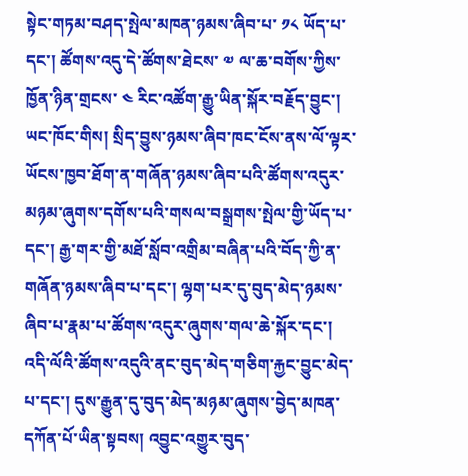སྟེང་གཏམ་བཤད་སྤེལ་མཁན་ཉམས་ཞིབ་པ་ ༡༨ ཡོད་པ་དང་། ཚོགས་འདུ་དེ་ཚོགས་ཐེངས་ ༧ ལ་ཆ་བགོས་ཀྱིས་ཁྱོན་ཉིན་གྲངས་ ༤ རིང་འཚོག་རྒྱུ་ཡིན་སྐོར་བརྗོད་བྱུང་།
ཡང་ཁོང་གིས། སྲིད་བྱུས་ཉམས་ཞིབ་ཁང་ངོས་ནས་ལོ་ལྟར་ཡོངས་ཁྱབ་ཐོག་ན་གཞོན་ཉམས་ཞིབ་པའི་ཚོགས་འདུར་མཉམ་ཞུགས་དགོས་པའི་གསལ་བསྒྲགས་སྤེལ་གྱི་ཡོད་པ་དང་། རྒྱ་གར་གྱི་མཐོ་སློབ་འགྲིམ་བཞིན་པའི་བོད་ཀྱི་ན་གཞོན་ཉམས་ཞིབ་པ་དང་། ལྷག་པར་དུ་བུད་མེད་ཉམས་ཞིབ་པ་རྣམ་པ་ཚོགས་འདུར་ཞུགས་གལ་ཆེ་སྐོར་དང་། འདི་ལོའི་ཚོགས་འདུའི་ནང་བུད་མེད་གཅིག་རྐྱང་བྱུང་མེད་པ་དང་། དུས་རྒྱུན་དུ་བུད་མེད་མཉམ་ཞུགས་བྱེད་མཁན་དཀོན་པོ་ཡིན་སྟབས། འབྱུང་འགྱུར་བུད་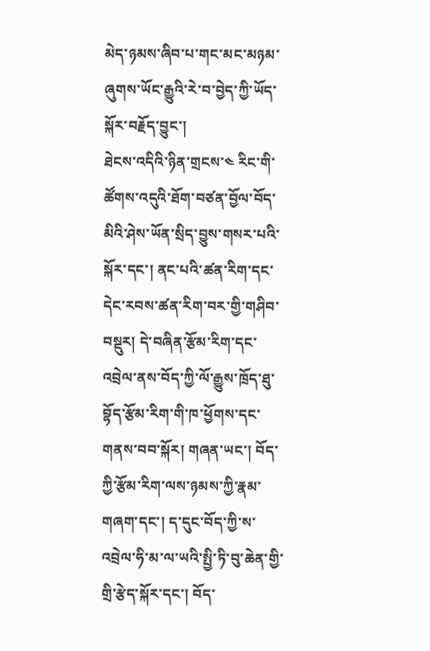མེད་ཉམས་ཞིབ་པ་གང་མང་མཉམ་ཞུགས་ཡོང་རྒྱུའི་རེ་བ་བྱེད་ཀྱི་ཡོད་སྐོར་བརྗོད་བྱུང་།
ཐེངས་འདིའི་ཉིན་གྲངས་༤ རིང་གི་ཚོགས་འདུའི་ཐོག་བཙན་བྱོལ་བོད་མིའི་ཤེས་ཡོན་སྲིད་བྱུས་གསར་པའི་སྐོར་དང་། ནང་པའི་ཚན་རིག་དང་དེང་རབས་ཚན་རིག་བར་གྱི་གཤིབ་བསྡུར། དེ་བཞིན་རྩོམ་རིག་དང་འབྲེལ་ནས་བོད་ཀྱི་ལོ་རྒྱུས་ཁྲོད་ཐུ་བྷོད་རྩོམ་རིག་གི་ཁ་ཕྱོགས་དང་གནས་བབ་སྐོར། གཞན་ཡང་། བོད་ཀྱི་རྩོམ་རིག་ལས་ཉམས་ཀྱི་རྣམ་གཞག་དང་། ད་དུང་བོད་ཀྱི་ས་འབྲེལ་ཧི་མ་ལ་ཡའི་སྤྱི་ཏི་བུ་ཆེན་གྱི་གྲི་རྩེད་སྐོར་དང་། བོད་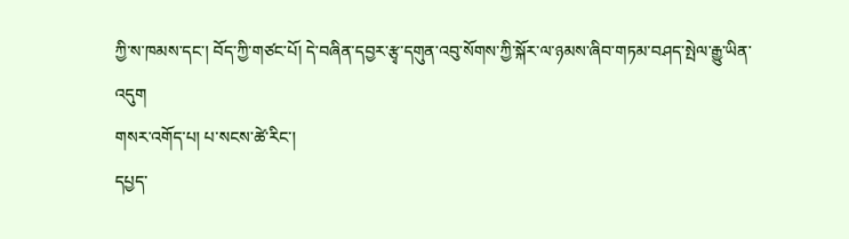ཀྱི་ས་ཁམས་དང་། བོད་ཀྱི་གཙང་པོ། དེ་བཞིན་དབྱར་རྩྭ་དགུན་འབུ་སོགས་ཀྱི་སྐོར་ལ་ཉམས་ཞིབ་གཏམ་བཤད་སྤེལ་རྒྱུ་ཡིན་འདུག
གསར་འགོད་པ། པ་སངས་ཚེ་རིང་།
དཔྱད་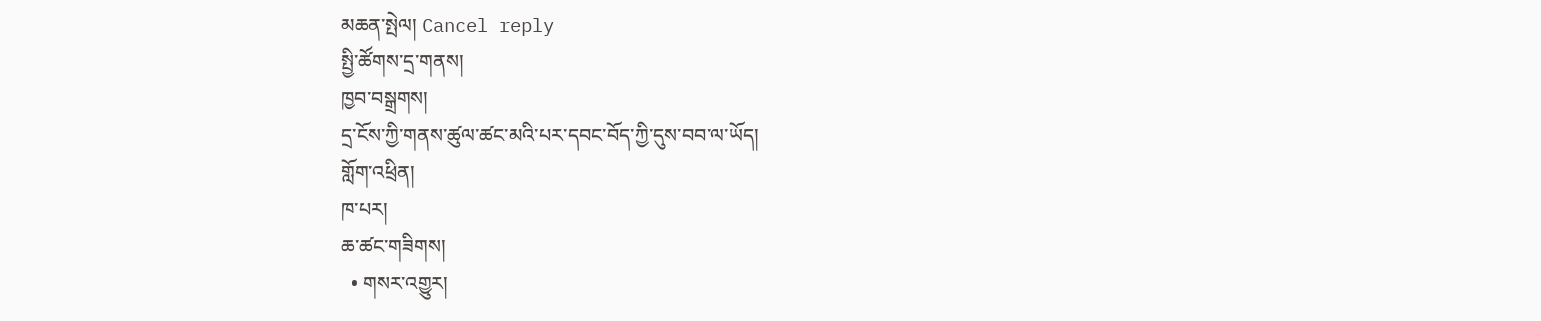མཆན་སྤེལ། Cancel reply
སྤྱི་ཚོགས་དྲ་གནས།
ཁྱབ་བསྒྲགས།
དྲ་ངོས་ཀྱི་གནས་ཚུལ་ཚང་མའི་པར་དབང་བོད་ཀྱི་དུས་བབ་ལ་ཡོད།
གློག་འཕྲིན།
ཁ་པར།
ཆ་ཚང་གཟིགས།
  • གསར་འགྱུར།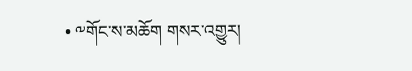• ༸གོང་ས་མཆོག གསར་འགྱུར།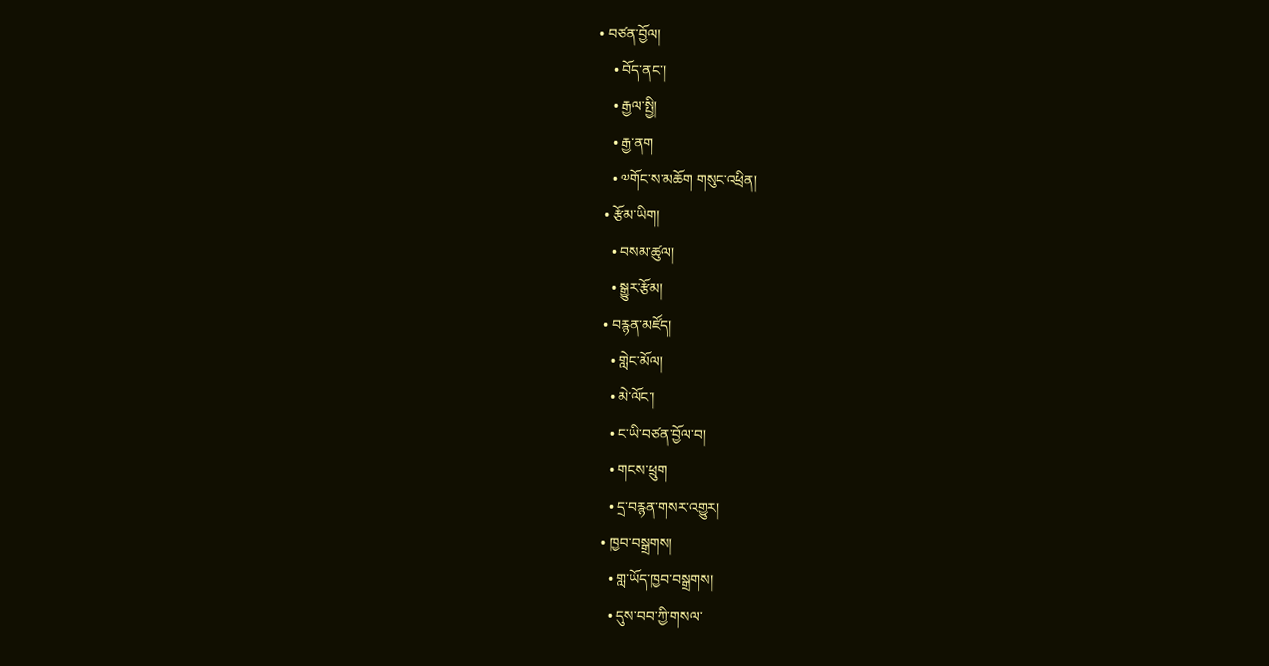• བཙན་བྱོལ།
    • བོད་ནང་།
    • རྒྱལ་སྤྱི།
    • རྒྱ་ནག
    • ༧གོང་ས་མཆོག གསུང་འཕྲིན།
  • རྩོམ་ཡིག།
    • བསམ་ཚུལ།
    • སྒྱུར་རྩོམ།
  • བརྙན་མཛོད།
    • གླེང་མོལ།
    • མེ་ལོང་།
    • ང་ཡི་བཙན་བྱོལ་བ།
    • གངས་ཕྲུག
    • དྲ་བརྙན་གསར་འགྱུར།
  • ཁྱབ་བསྒྲགས།
    • གླ་ཡོད་ཁྱབ་བསྒྲགས།
    • དུས་བབ་ཀྱི་གསལ་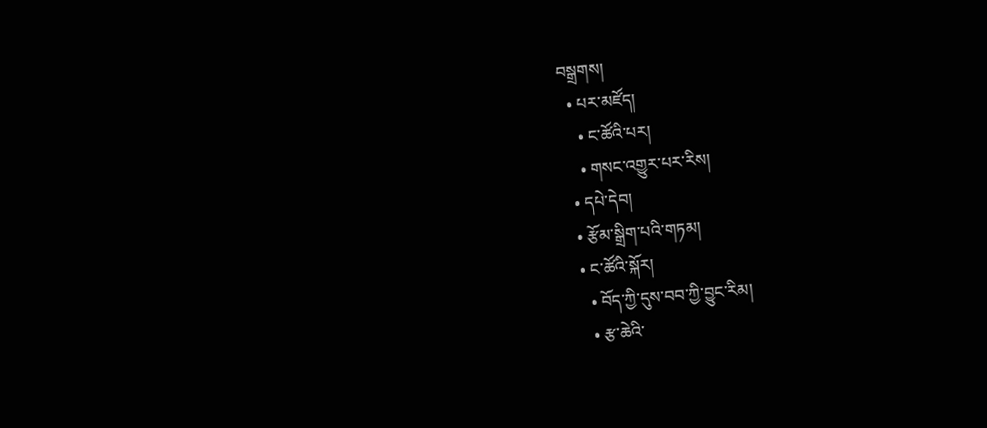བསྒྲགས།
  • པར་མཛོད།
    • ང་ཚོའི་པར།
    • གསང་འགྱུར་པར་རིས།
  • དཔེ་དེབ།
  • རྩོམ་སྒྲིག་པའི་གཏམ།
  • ང་ཚོའི་སྐོར།
    • བོད་ཀྱི་དུས་བབ་ཀྱི་བྱུང་རིམ།
    • རྩ་ཆེའི་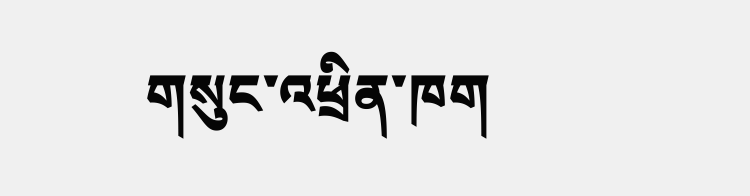གསུང་འཕྲིན་ཁག